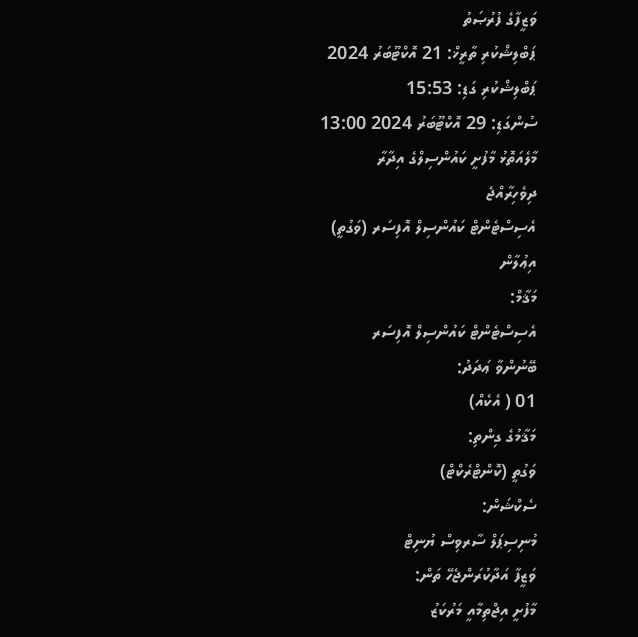ވަޒީފާގެ ފުރުޞަތު
ޕަބްލިޝްކުރި ތާރީޚް: 21 އޮކްޓޫބަރު 2024
ޕަބްލިޝްކުރި ގަޑި: 15:53
ސުންގަޑި: 29 އޮކްޓޫބަރު 2024 13:00
މާލެއަތޮޅު މާފުށީ ކައުންސިލްގެ އިދާރާ
ދިވެހިރާއްޖެ
އެސިސްޓެންޓް ކައުންސިލް އޮފިސަރ (ވަގުތީ)
އިޢުލާން
މަޤާމް:
އެސިސްޓެންޓް ކައުންސިލް އޮފިސަރ
ބޭނުންވާ ޢަދަދު:
01 ( އެކެއް)
މަޤާމުގެ ގިންތި:
ވަގުތީ (ކޮންޓްރެކްޓް)
ސެކްޝަން:
މުނިސިޕަލް ސާރވިސް ޔުނިޓް
ވަޒީފާ އަދާކުރަންޖެހޭ ތަން:
މާފުށީ އިޖްތިމާއީ މަރުކަޒު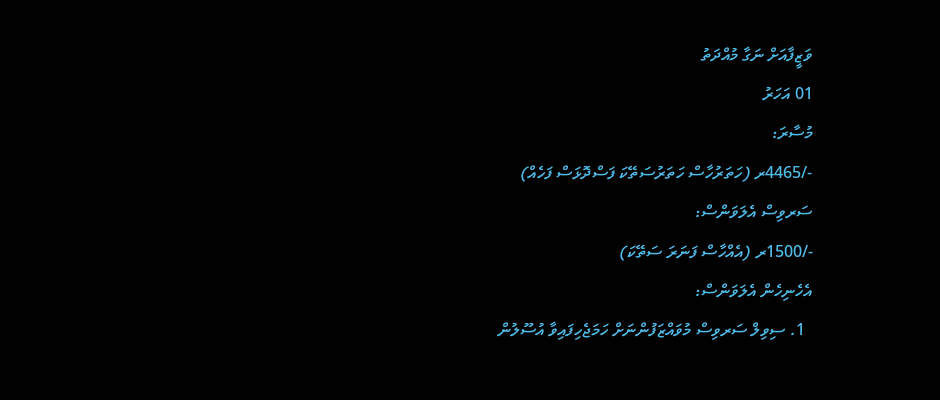ވަޒީފާއަށް ނަގާ މުއްދަތު
01 އަހަރު
މުސާރަ:
-/4465ރ (ހަތަރުހާސް ހަތަރުސަތޭކަ ފަސްދޮޅަސް ފަހެއް)
ސަރވިސް އެލަވަންސް:
-/1500ރ (އެއްހާސް ފަނަރަ ސަތޭކަ)
އެހެނިހެން އެލަވަންސް:
  1. ސިވިލް ސަރވިސް މުވައްޒަފުންނަށް ހަމަޖެހިފައިވާ އުސޫލުން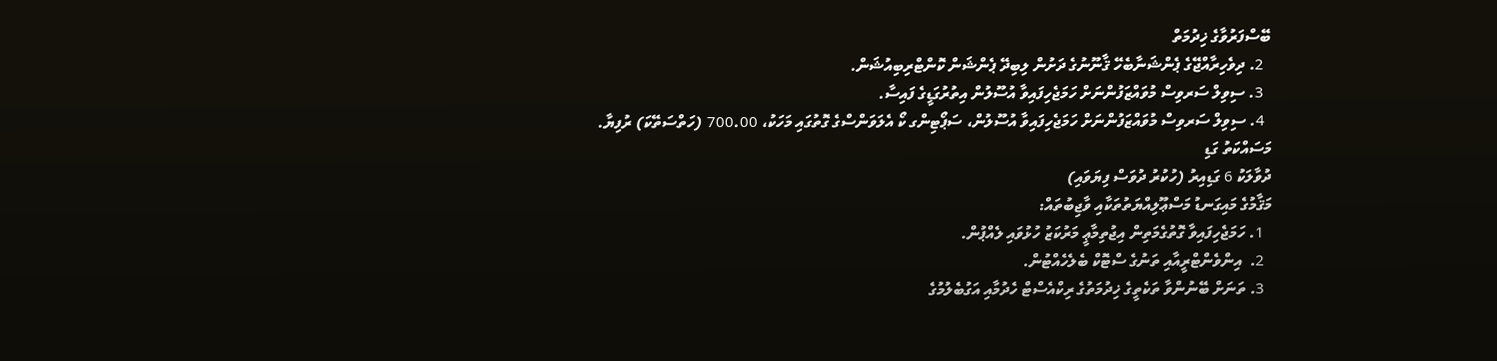ބޭސްފަރުވާގެ ޚިދުމަތް
  2. ދިވެހިރާއްޖޭގެ ޕެންޝަނާބެހޭ ޤާނޫނުގެ ދަށުން ލިބިދޭ ޕެންޝަން ކޮންޓްރިބިއުޝަން.
  3. ސިވިލް ސަރވިސް މުވައްޒަފުންނަށް ހަމަޖެހިފައިވާ އުސޫލުން އިތުރުގަޑީގެ ފައިސާ.
  4. ސިވިލް ސަރވިސް މުވައްޒަފުންނަށް ހަމަޖެހިފައިވާ އުސޫލުން، ސަޕޯޓިންގ ކޯ އެލަވަންސްގެ ގޮތުގައި މަހަކު، 700.00 (ހަތްސަތޭކަ) ރުފިޔާ.
މަސައްކަތު ގަޑި
ދުވާލަކު 6 ގަޑިއިރު (ހުކުރު ދުވަސް ފިޔަވައި)
މަޤާމުގެ މައިގަނޑު މަސްޢޫލިއްޔަތުތަކާއި ވާޖިބުތައް:
  1. ހަމަޖެހިފައިވާ ގޮތުގެމަތިން އިޖުތިމާޢީ މަރުކަޒު ހުޅުވައި ލެއްޕުން.
  2.  އިންވެންޓްރީއާއި ތަނުގެ ސްޓޮކް ބެލެހެއްޓުން.
  3. ތަނަށް ބޭނުންވާ ތަކެތީގެ ޚިދުމަތުގެ ރިކްއެސްޓް ހެދުމާއި އަގުބެލުމުގެ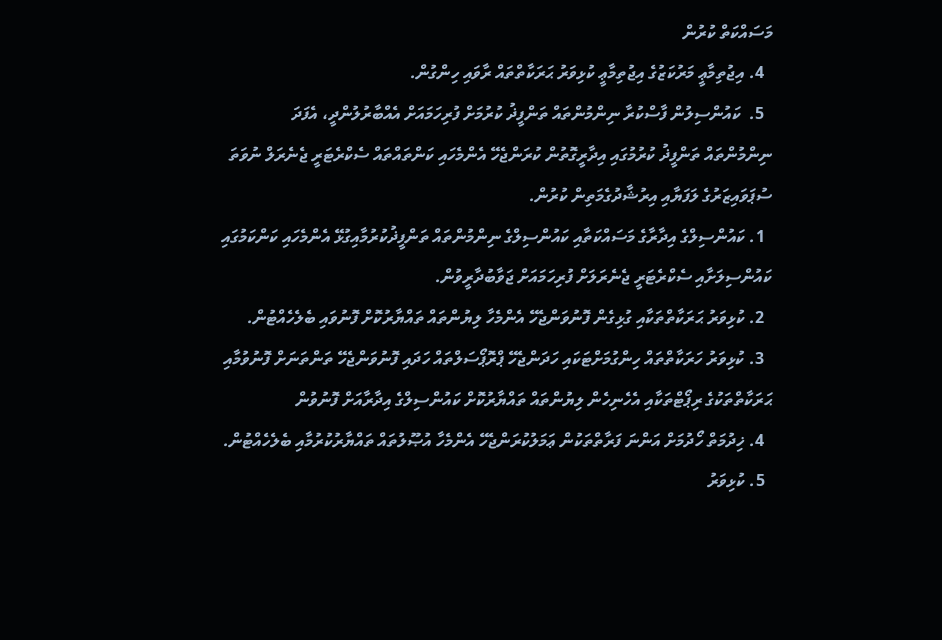މަސައްކަތް ކުރުން
  4. އިޖުތިމާޢީ މަރުކަޒުގެ އިޖުތިމާޢީ ކުޅިވަރު ޙަރަކާތްތައް ރާވައި ހިންގުން.
  5.  ކައުންސިލުން ފާސްކުރާ ނިންމުންތައް ތަންފީޛު ކުރުމަށް ފުރިހަމައަށް އެއްބާރުލުންދީ، އެފަދަ ނިންމުންތައް ތަންފީޛު ކުރުމުގައި އިދާރީގޮތުން ކުރަންޖެހޭ އެންމެހައި ކަންތައްތައް ސެކްރެޓަރީ ޖެނެރަލް ނުވަތަ ސުޕަވައިޒަރުގެ ލަފަޔާއި އިރުޝާދުގެމަތިން ކުރުން.
  1. ކައުންސިލްގެ އިދާރާގެ މަސައްކަތާއި ކައުންސިލްގެ ނިންމުންތައް ތަންފީޛުކުރުމާއިގުޅޭ އެންމެހައި ކަންކަމުގައި ކައުންސިލަށާއި ސެކްރެޓަރީ ޖެނެރަލަށް ފުރިހަމައަށް ޖަވާބުދާރީވުން.
  2. ކުޅިވަރު ޙަރަކާތްތަކާއި ގުޅިގެން ފޮނުވަންޖެހޭ އެންމެހާ ލިޔުންތައް ތައްޔާރުކޮށް ފޮނުވައި ބެލެހެއްޓުން.
  3. ކުޅިވަރު ހަރަކާތްތައް ހިންގުމަށްޓަކައި ހަދަންޖެހޭ ޕްރޮޕޯސަލްތައް ހަދައި ފޮނުވަންޖެހޭ ތަންތަނަށް ފޮނުވުމާއި ޙަރަކާތްތަކުގެ ރިޕޯޓްތަކާއި އެހެނިހެން ލިޔުންތައް ތައްޔާރުކޮށް ކައުންސިލްގެ އިދާރާއަށް ފޮނުވުން
  4. ޚިދުމަތް ހޯދުމަށް އަންނަ ފަރާތްތަކުން ޢަމަލުކުރަންޖެހޭ އެންމެހާ އުޞޫލުތައް ތައްޔާރުކުރުމާއި ބެލެހެއްޓުން.
  5. ކުޅިވަރު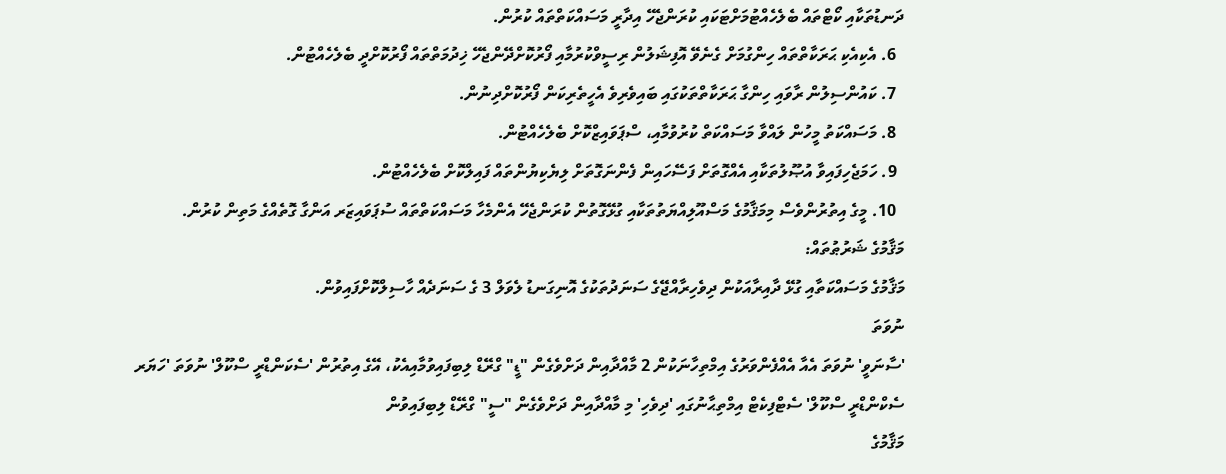ދަނޑުތަކާއި ކޯޓްތައް ބެލެހެއްޓުމަށްޓަކައި ކުރަންޖެހޭ އިދާރީ މަސައްކަތްތައް ކުރުން.
  6. އެކިއެކި ޙަރަކާތްތައް ހިންގުމަށް ގެނެވޭ އޮފިޝަލުން ރިސީވްކުރުމާއި ފޯރުކޮށްދޭންޖެހޭ ޚިދުމަތްތައް ފޯރުކޮށްދީ ބެލެހެއްޓުން.
  7. ކައުންސިލުން ރާވައި ހިންގާ ޙަރަކާތްތަކުގައި ބައިވެރިވެ އެހީތެރިކަން ފޯރުކޮށްދިނުން.
  8. މަސައްކަތު މީހުން ލައްވާ މަސައްކަތް ކުރުވުމާއި، ސްޕަވައިޒްކޮށް ބެލެހެއްޓުން.
  9. ހަމަޖެހިފައިވާ އުޞޫލުތަކާއި އެއްގޮތަށް ފަސޭހައިން ފެންނަގޮތަށް ލިޔެކިޔުންތައް ފައިލްކޮށް ބެލެހެއްޓުން.
  10. މީގެ އިތުރުންވެސް މިމަޤާމުގެ މަސްއޫލިއްޔަތުތަކާއި ގުޅޭގޮތުން ކުރަންޖެހޭ އެންމެހާ މަސައްކަތްތައް ސުޕަވައިޒަރ އަންގާ ގޮތެއްގެ މަތިން ކުރުން.
މަޤާމުގެ ޝަރުޠުތައް:
މަޤާމުގެ މަސައްކަތާއި ގުޅޭ ދާއިރާއަކުން ދިވެހިރާއްޖޭގެ ސަނަދުތަކުގެ އޮނިގަނޑު ލެވަލް 3 ގެ ސަނަދެއް ހާސިލްކޮށްފައިވުން.
ނުވަތަ
'ސާނަވީ' ނުވަތަ އެއާ އެއްފެންވަރުގެ އިމްތިހާނަކުން 2 މާއްދާއިން ދަށްވެގެން "ޑީ" ގްރޭޑް ލިބިފައިވުމާއިއެކު، އޭގެ އިތުރުން 'ސެކަންޑްރީ ސްކޫލް' ނުވަތަ 'ހަޔަރ ސެކްންޑްރީ ސްކޫލް' ސެޓްފިކެޓް އިމްތިޙާނުގައި 'ދިވެހި' މި މާއްދާއިން ދަށްވެގެން "ސީ" ގްރޭޑް ލިބިފައިވުން
މަޤާމުގެ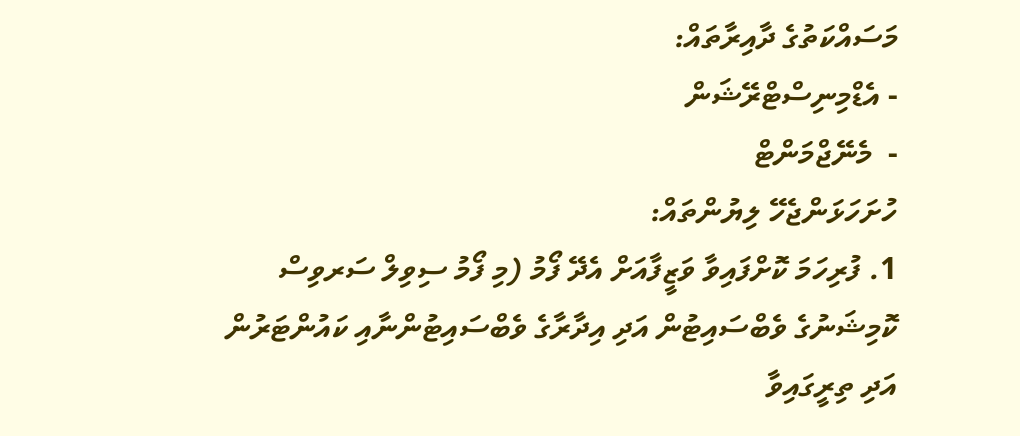މަސައްކަތުގެ ދާއިރާތައް:
- އެޑްމިނިސްޓްރޭޝަން
-  މެނޭޖްމަންޓް
ހުށަހަޅަންޖެހޭ ލިޔުންތައް:
1. ފުރިހަމަ ކޮށްފައިވާ ވަޒީފާއަށް އެދޭ ފޯމު (މި ފޯމު ސިވިލް ސަރވިސް ކޮމިޝަނުގެ ވެބްސައިޓުން އަދި އިދާރާގެ ވެބްސައިޓުންނާއި ކައުންޓަރުން އަދި ތިރީގައިވާ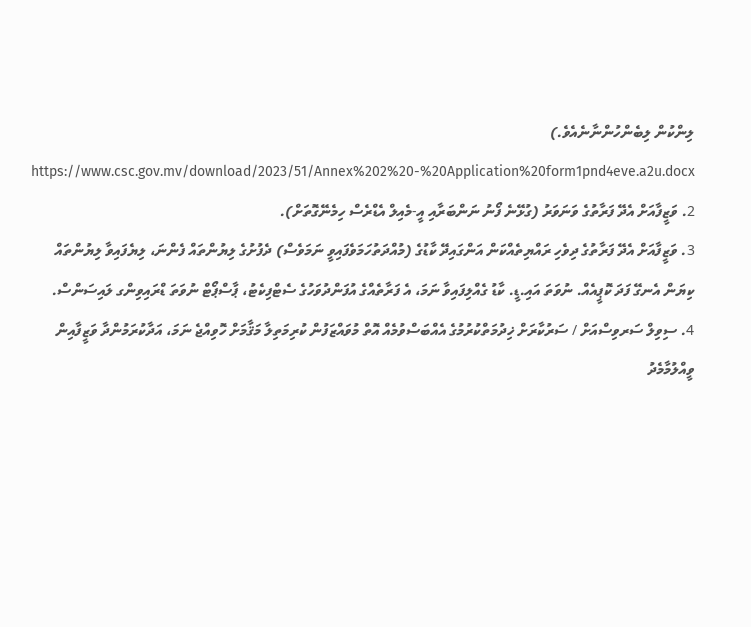ލިންކުން ލިބެންހުންނާނެއެވެ.)  https://www.csc.gov.mv/download/2023/51/Annex%202%20-%20Application%20form1pnd4eve.a2u.docx
2. ވަޒީފާއަށް އެދޭ ފަރާތުގެ ވަނަވަރު (ގުޅޭނެ ފޯނު ނަންބަރާއި އީ-މެއިލް އެޑްރެސް ހިމެނޭގޮތަށް).
3. ވަޒީފާއަށް އެދޭ ފަރާތުގެ ދިވެހި ރައްޔިތެއްކަން އަންގައިދޭ ކާޑުގެ (މުއްދަތުހަމަވެފައިވީ ނަމަވެސް) ދެފުށުގެ ލިޔުންތައް ފެންނަ، ލިޔެފައިވާ ލިޔުންތައް ކިޔަން އެނގޭ ފަދަ ކޮޕީއެއް. ނުވަތަ އައި.ޑީ. ކާޑު ގެއްލިފައިވާ ނަމަ، އެ ފަރާތެއްގެ އުފަންދުވަހުގެ ސެޓްފިކެޓު، ޕާސްޕޯޓް ނުވަތަ ޑްރައިވިންގ ލައިސަންސް.
4. ސިވިލް ސަރވިސްއަށް / ސަރުކާރަށް ޚިދުމަތްކުރުމުގެ އެއްބަސްވުމެއް އޮތް މުވައްޒަފުން ކުރިމަތިލާ މަޤާމަށް ހޮވިއްޖެ ނަމަ، އަދާކުރަމުންދާ ވަޒީފާއިން ވީއްލުމާމެދު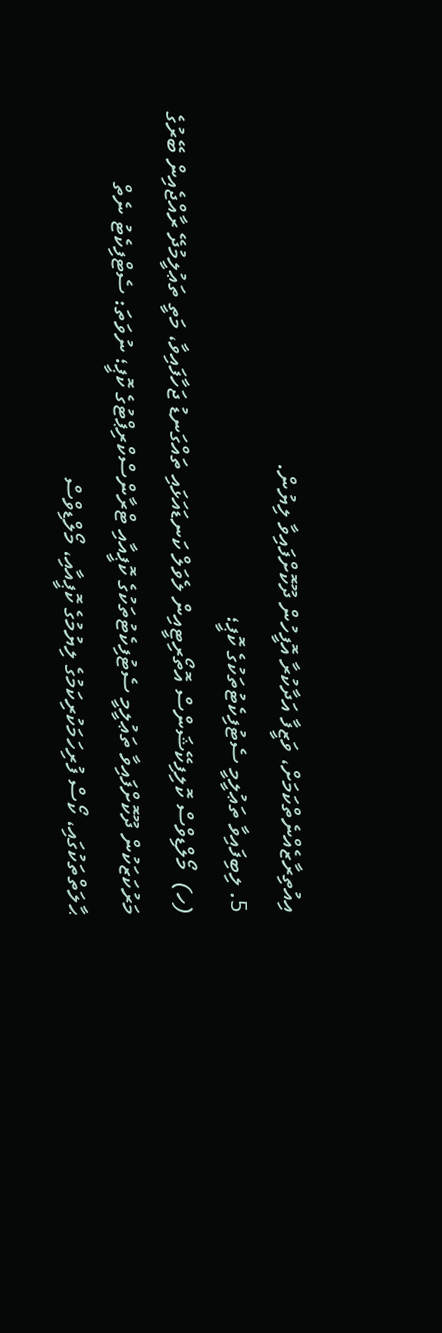އިއުތިރާޒެއްނެތްކަމަށް، ވަޒީފާ އަދާކުރާ އޮފީހުން ދޫކޮށްފައިވާ ލިޔުން.
5. ލިބިފައިވާ ތަޢުލީމީ ސެޓުފިކެޓުތަކުގެ ކޮޕީ؛
(ހ)  މޯލްޑިވްސް ކޮލިފިކޭޝަންސް އޮތޯރިޓީއިން ލެވަލް ކަނޑައަޅައި ތައްގަނޑު ޖަހާފައިވާ، މަތީ ތަޢުލީމުދޭ ރާއްޖެއިން ބޭރުގެ މަރުކަޒަކުން ދޫކޮށްފައިވާ ތަޢުލީމީ ސެޓުފިކެޓުތަކުގެ ކޮޕީއާއި ޓްރާންސްކްރިޕްޓުގެ ކޮޕީ؛ ނުވަތަ: ސެޓްފިކެޓު ނެތް ޙާލަތްތަކުގައި، ކޯސް ފުރިހަމަކުރިކަމުގެ ލިޔުމުގެ ކޮޕީއާއި، މޯލްޑިވްސް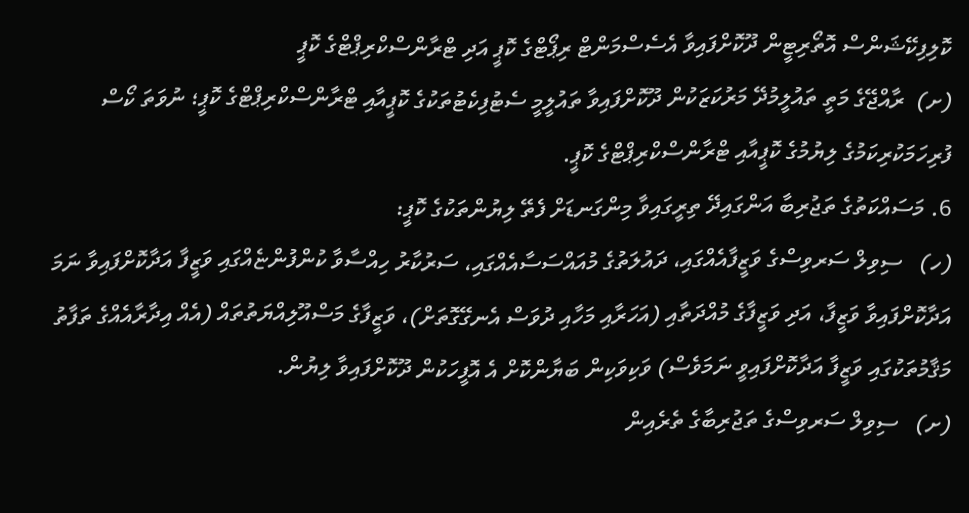ކޮލިފިކޭޝަންސް އޮތޯރިޓީން ދޫކޮށްފައިވާ އެސެސްމަންޓް ރިޕޯޓްގެ ކޮޕީ އަދި ޓްރާންސްކްރިޕްޓްގެ ކޮޕީ
(ށ)  ރާއްޖޭގެ މަތީ ތައުލީމުދޭ މަރުކަޒަކުން ދޫކޮށްފައިވާ ތައުލީމީ ސެޓުފިކެޓުތަކުގެ ކޮޕީއާއި ޓްރާންސްކްރިޕްޓްގެ ކޮޕީ؛ ނުވަތަ ކޯސް ފުރިހަމަކުރިކަމުގެ ލިޔުމުގެ ކޮޕީއާއި ޓްރާންސްކްރިޕްޓްގެ ކޮޕީ.
6. މަސައްކަތުގެ ތަޖުރިބާ އަންގައިދޭ ތިރީގައިވާ މިންގަނޑަށް ފެތޭ ލިޔުންތަކުގެ ކޮޕީ:
(ހ)   ސިވިލް ސަރވިސްގެ ވަޒީފާއެއްގައި، ދައުލަތުގެ މުއައްސަސާއެއްގައި، ސަރުކާރު ހިއްސާވާ ކުންފުންޏެއްގައި ވަޒީފާ އަދާކޮށްފައިވާ ނަމަ އަދާކޮށްފައިވާ ވަޒީފާ، އަދި ވަޒީފާގެ މުއްދަތާއި (އަހަރާއި މަހާއި ދުވަސް އެނގޭގޮތަށް)، ވަޒީފާގެ މަސްއޫލިއްޔަތުތައް (އެއް އިދާރާއެއްގެ ތަފާތު މަޤާމުތަކުގައި ވަޒީފާ އަދާކޮށްފައިވީ ނަމަވެސް) ވަކިވަކިން ބަޔާންކޮށް އެ އޮފީހަކުން ދޫކޮށްފައިވާ ލިޔުން.
(ށ)   ސިވިލް ސަރވިސްގެ ތަޖުރިބާގެ ތެރެއިން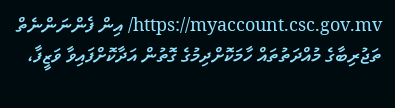https://myaccount.csc.gov.mv/ އިން ފެންނަންނެތް ތަޖުރިބާގެ މުއްދަތުތައް ހާމަކޮށްދިމުގެ ގޮތުން އަދާކޮށްފައިވާ ވަޒީފާ،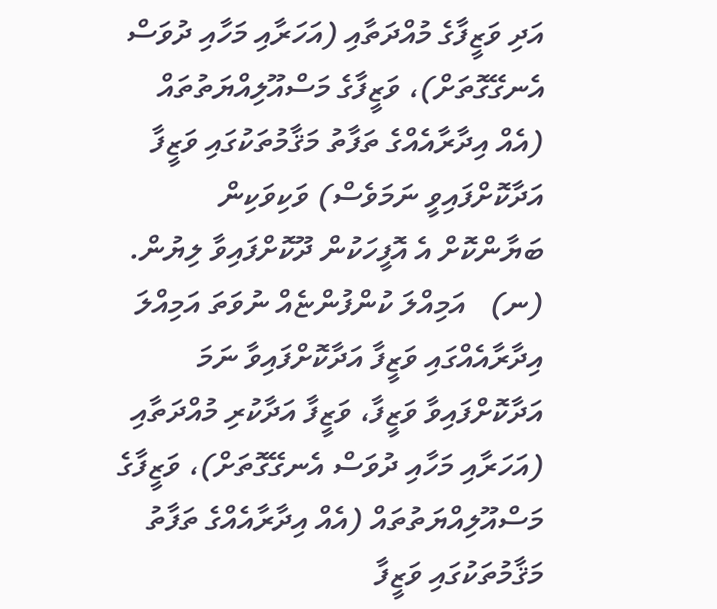އަދި ވަޒީފާގެ މުއްދަތާއި (އަހަރާއި މަހާއި ދުވަސް އެނގޭގޮތަށް)، ވަޒީފާގެ މަސްއޫލިއްޔަތުތައް (އެއް އިދާރާއެއްގެ ތަފާތު މަޤާމުތަކުގައި ވަޒީފާ އަދާކޮށްފައިވީ ނަމަވެސް) ވަކިވަކިން ބަޔާންކޮށް އެ އޮފީހަކުން ދޫކޮށްފައިވާ ލިޔުން.
(ނ)   އަމިއްލަ ކުންފުންޏެއް ނުވަތަ އަމިއްލަ އިދާރާއެއްގައި ވަޒީފާ އަދާކޮށްފައިވާ ނަމަ އަދާކޮށްފައިވާ ވަޒީފާ، ވަޒީފާ އަދާކުރި މުއްދަތާއި (އަހަރާއި މަހާއި ދުވަސް އެނގޭގޮތަށް)، ވަޒީފާގެ މަސްއޫލިއްޔަތުތައް (އެއް އިދާރާއެއްގެ ތަފާތު މަޤާމުތަކުގައި ވަޒީފާ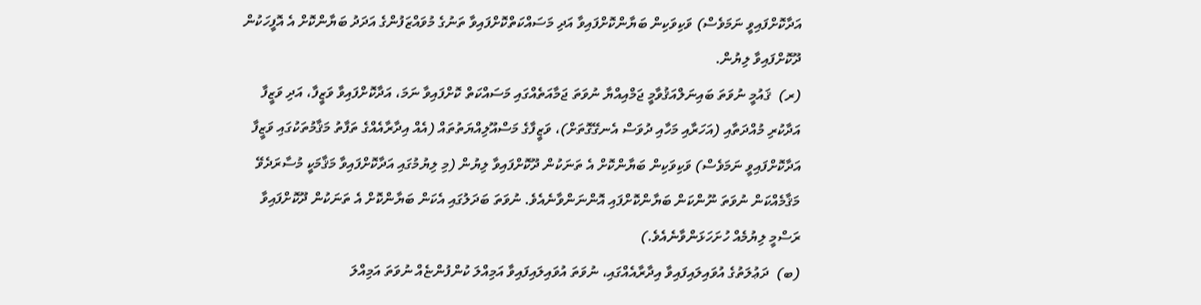އަދާކޮށްފައިވީ ނަމަވެސް) ވަކިވަކިން ބަޔާންކޮށްފައިވާ އަދި މަސައްކަތްކޮށްފައިވާ ތަނުގެ މުވައްޒަފުންގެ އަދަދު ބަޔާންކޮށް އެ އޮފީހަކުން ދޫކޮށްފައިވާ ލިޔުން.
(ރ)  ޤައުމީ ނުވަތަ ބައިނަލްއަޤުވާމީ ޖަމްއިއްޔާ ނުވަތަ ޖަމާއަތެއްގައި މަސައްކަތް ކޮށްފައިވާ ނަމަ، އަދާކޮށްފައިވާ ވަޒީފާ، އަދި ވަޒީފާ އަދާކުރި މުއްދަތާއި (އަހަރާއި މަހާއި ދުވަސް އެނގޭގޮތަށް)، ވަޒީފާގެ މަސްއޫލިއްޔަތުތައް (އެއް އިދާރާއެއްގެ ތަފާތު މަޤާމުތަކުގައި ވަޒީފާ އަދާކޮށްފައިވީ ނަމަވެސް) ވަކިވަކިން ބަޔާންކޮށް އެ ތަނަކުން ދޫކޮށްފައިވާ ލިޔުން (މި ލިޔުމުގައި އަދާކޮށްފައިވާ މަޤާމަކީ މުސާރަދެވޭ މަޤާމެއްކަން ނުވަތަ ނޫންކަން ބަޔާންކޮށްފައި އޮންނަންވާނެއެވެ. ނުވަތަ ބަދަލުގައި އެކަން ބަޔާންކޮށް އެ ތަނަކުން ދޫކޮށްފައިވާ ރަސްމީ ލިޔުމެއް ހުށަހަޅަންވާނެއެވެ.)
(ބ)  ދަޢުލަތުގެ އުވައިލައިފައިވާ އިދާރާއެއްގައި، ނުވަތަ އުވައިލައިފައިވާ އަމިއްލަ ކުންފުންޏެއް ނުވަތަ އަމިއްލަ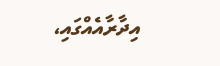އިދާރާއެއްގައި،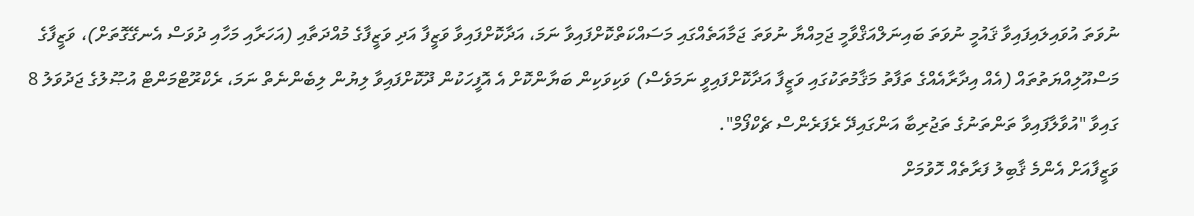ނުވަތަ އުވައިލައިފައިވާ ޤައުމީ ނުވަތަ ބައިނަލްއަޤްވާމީ ޖަމިއްޔާ ނުވަތަ ޖަމާއަތެއްގައި މަސައްކަތްކޮށްފައިވާ ނަމަ، އަދާކޮށްފައިވާ ވަޒީފާ އަދި ވަޒީފާގެ މުއްދަތާއި (އަހަރާއި މަހާއި ދުވަސް އެނގޭގޮތަށް)، ވަޒީފާގެ މަސްއޫލިއްޔަތުތައް (އެއް އިދާރާއެއްގެ ތަފާތު މަޤާމުތަކުގައި ވަޒީފާ އަދާކޮށްފައިވީ ނަމަވެސް) ވަކިވަކިން ބަޔާންކޮށް އެ އޮފީހަކުން ދޫކޮށްފައިވާ ލިޔުން ލިބެންނެތް ނަމަ، ރެކްރޫޓްމަންޓް އުޞޫލުގެ ޖަދުވަލު 8 ގައިވާ "އުވާލާފައިވާ ތަންތަނުގެ ތަޖުރިބާ އަންގައިދޭ ރެފަރެންސް ޗެކްފޯމް".
ވަޒީފާއަށް އެންމެ ޤާބިލު ފަރާތެއް ހޮވުމަށް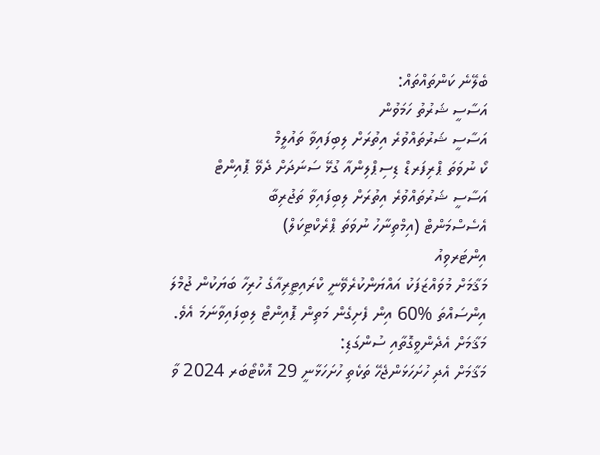ބެލޭނެ ކަންތައްތައް:
އަސާސީ ޝަރުތު ހަމަވުން
އަސާސީ ޝަރުތައްވުރެ އިތުރަށް ލިބިފައިވާ ތައުލީމް
ކޯ ނުވަތަ ޕްރިފަރޑް ޑިސިޕްލިންއާ ގުޅޭ ސަނަދަށް ދެވޭ ޕޮއިންޓް
އަސާސީ ޝަރުތައްވުރެ އިތުރަށް ލިބިފައިވާ ތަޖުރިބާ
އެސެސްމަންޓް (އިމްތިނާހު ނުވަތަ ޕްރެކްޓިކަލް)
އިންޓަރވިއު
މަޤާމަށް މުވައްޒަފަކު އައްޔަންކުރެވޭނީ ކްރައިޓީރިއާގެ ހުރިހާ ބަޔަކުން ޖުމްލަ އިންސައްތަ %60 އިން ފެށިގެން މަތިން ޕޮއިންޓް ލިބިފައިވާނަމަ އެވެ.
މަޤާމަށް އެދެންވީގޮތާއި ސުންގަޑި:
މަޤާމަށް އެދި ހުށަހަޅަންޖެހޭ ތަކެތި ހުށަހަޅާނީ 29 އޮކްޓޯބަރ 2024 ވާ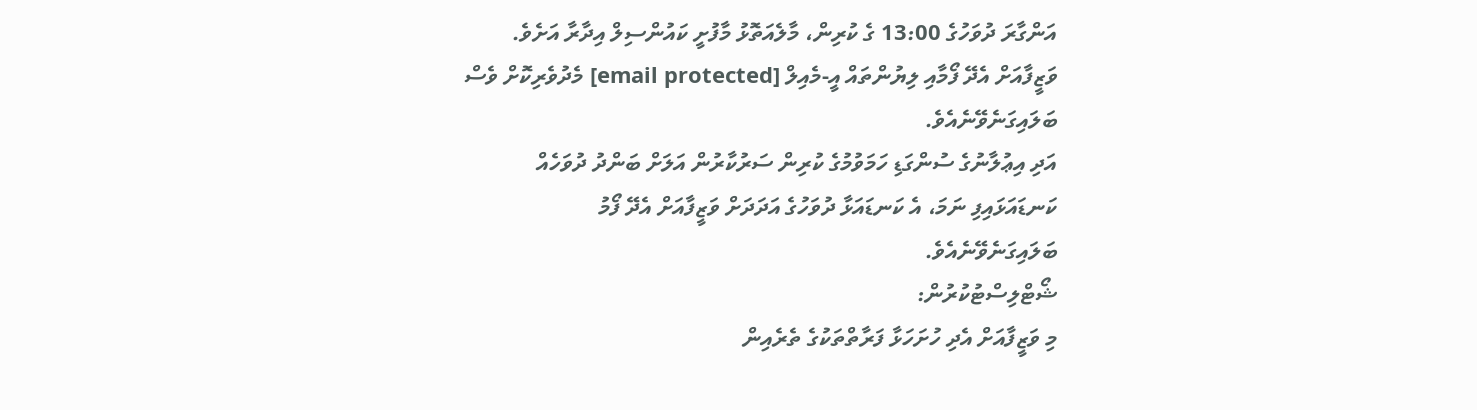އަންގާރަ ދުވަހުގެ 13:00 ގެ ކުރިން، މާލެއަތޮޅު މާފުށީ ކައުންސިލް އިދާރާ އަށެވެ. ވަޒީފާއަށް އެދޭ ފޯމާއި ލިޔުންތައް އީ-މެއިލް [email protected] މެދުވެރިކޮށް ވެސް ބަލައިގަނެވޭނެއެވެ.
އަދި އިޢުލާނުގެ ސުންގަޑި ހަމަވުމުގެ ކުރިން ސަރުކާރުން އަލަށް ބަންދު ދުވަހެއް ކަނޑައަޅައިފި ނަމަ، އެ ކަނޑައަޅާ ދުވަހުގެ އަދަދަށް ވަޒީފާއަށް އެދޭ ފޯމު ބަލައިގަނެވޭނެއެވެ.
ޝޯޓްލިސްޓުކުރުން:
މި ވަޒީފާއަށް އެދި ހުށަހަޅާ ފަރާތްތަކުގެ ތެރެއިން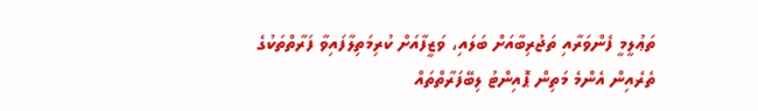ތަޢުލީމީ ފެންވަރާއި ތަޖުރިބާއަށް ބަލައި، ވަޒީފާއަށް ކުރިމަތިލާފައިވާ ފަރާތްތަކުގެ ތެރެއިން އެންމެ މަތިން ޕޮއިންޓު ލިބޭފަރާތްތައް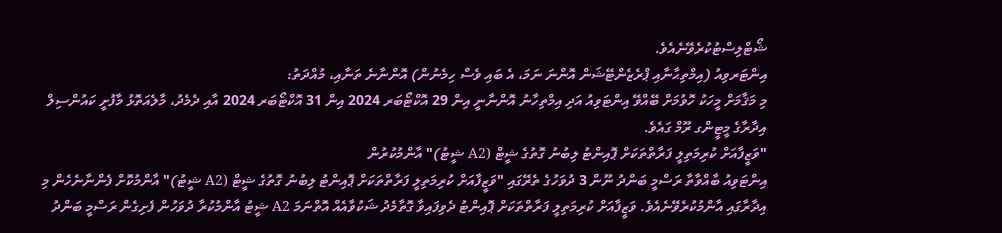ޝޯޓްލިސްޓުކުރެވޭނެއެވެ.
އިންޓަރވިއު (އިމްތިޙާނާއި ޕްރެޒެންޓޭޝަން އޮންނަ ނަމަ، އެ ބައި ވެސް ހިމެނުން) އޮންނާނެ ތަނާއި، މުއްދަތު:
މި މަޤާމަށް މީހަކު ހޮވުމަށް ބޭއްވޭ އިންޓަވިއު އަދި އިމްތިހާނު އޮންނާނީ އިން 29 އޮކްޓޯބަރ 2024 އިން 31 އޮކްޓޯބަރ 2024 އާއި ދެމެދު، މާލެއަތޮޅު މާފުށީ ކައުންސިލް އިދާރާގެ މީޓީންގ ރޫމް ގައެވެ.
"ވަޒީފާއަށް ކުރިމަތިލީ ފަރާތްތަކަށް ޕޮއިންޓު ލިބުނު ގޮތުގެ ޝީޓް (A2 ޝީޓު)" އާންމުކުރުން
އިންޓަވިއު ބާއްވާތާ ރަސްމީ ބަންދު ނޫން 3 ދުވަހުގެ ތެރޭގައި "ވަޒީފާއަށް ކުރިމަތިލީ ފަރާތްތަކަށް ޕޮއިންޓު ލިބުނު ގޮތުގެ ޝީޓް (A2 ޝީޓު)" އާންމުކޮށް ފެންނާނެހެން މި އިދާރާގައި އާންމުކުރެވޭނެއެވެ. ވަޒީފާއަށް ކުރިމަތިލީ ފަރާތްތަކަށް ޕޮއިންޓު ދެވިފައިވާ ގޮތާމެދު ޝަކުވާއެއް އޮތްނަމަ A2 ޝީޓު އާންމުކުރާ ދުވަހުން ފެށިގެން ރަސްމީ ބަންދު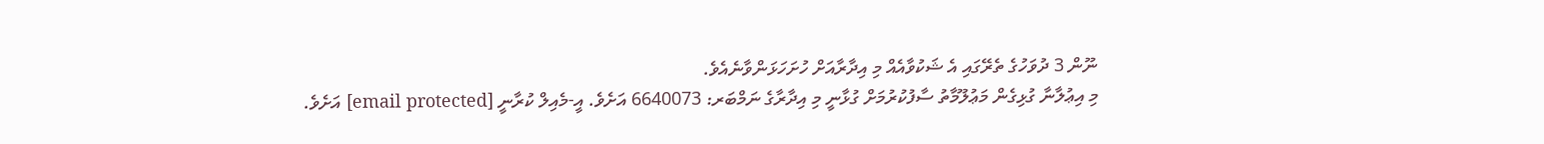ނޫން 3 ދުވަހުގެ ތެރޭގައި އެ ޝަކުވާއެއް މި އިދާރާއަށް ހުށަހަޅަންވާނެއެވެ.
މި އިޢުލާނާ ގުޅިގެން މަޢުލޫމާތު ސާފުކުރުމަށް ގުޅާނީ މި އިދާރާގެ ނަމްބަރ: 6640073 އަށެވެ. އީ-މެއިލް ކުރާނީ [email protected] އަށެވެ.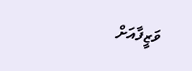ވަޒީފާއަށް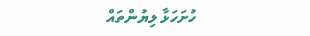ހުށަހަޅާ ލިޔުންތައް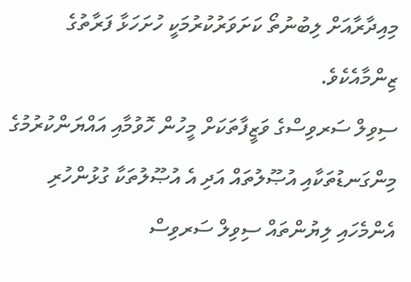މިއިދާރާއަށް ލިބުނުތޯ ކަށަވަރުކުރުމަކީ ހުށަހަޅާ ފަރާތުގެ ޒިންމާއެކެވެ.
ސިވިލް ސަރވިސްގެ ވަޒީފާތަކަށް މީހުން ހޮވުމާއި އައްޔަންކުރުމުގެ މިންގަނޑުތަކާއި އުޞޫލުތައް އަދި އެ އުޞޫލުތަކާ ގުޅުންހުރި އެންމެހައި ލިޔުންތައް ސިވިލް ސަރވިސް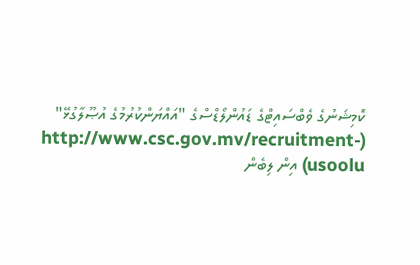ކޮމިޝަނުގެ ވެބްސައިޓްގެ ޑައުންލޯޑްސްގެ "އައްޔަންކުރުމުގެ އުޞޫލާގުޅޭ" (http://www.csc.gov.mv/recruitment-usoolu) އިން ލިބެން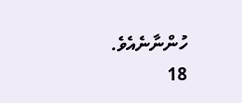ހުންނާނެއެވެ.
18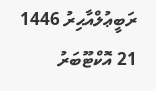ރަބީޢުލްއާޙިރު 1446
21 އޮކްޓޫބަރު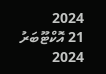2024
21 އޮކްޓޫބަރު 2024